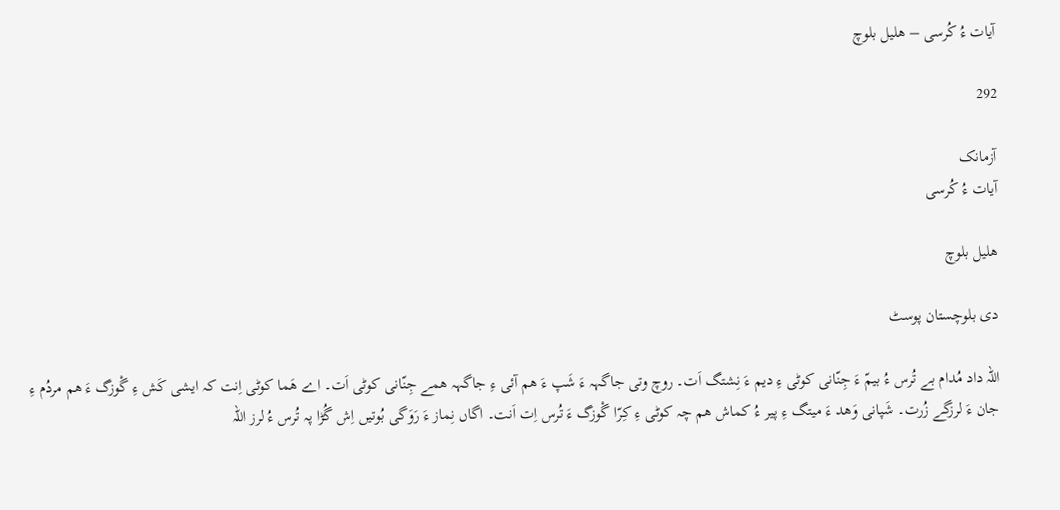آیات ءُ کُرسی – ھلیل بلوچ

292

آزمانک
آیات ءُ کُرسی

ھلیل بلوچ

دی بلوچستان پوسٹ

اللہ داد مُدام بے تُرس ءُ بیمّ ءَ جِنّانی کوٹی ءِ دیم ءَ نِشتگ اَت۔ روچ وتی جاگہہ ءَ شَپ ءَ ھم آئی ءِ جاگہہ ھمے جِنّانی کوٹی اَت۔ اے ھَما کوٹی اِنت کہ ایشی کَش ءِ گْوزگ ءَ ھم مردُم ءِ جان ءَ لرزگے زُرت۔ شَپانی وَھد ءَ میتگ ءِ پیر ءُ کماش ھم چہ کوٹی ءِ کِرّا گْوزگ ءَ تُرس اِت اَنت۔ اگاں نِماز ءَ رَوَگی بُوتیں اِش گُڑا پہ تُرس ءُ لرز اللہ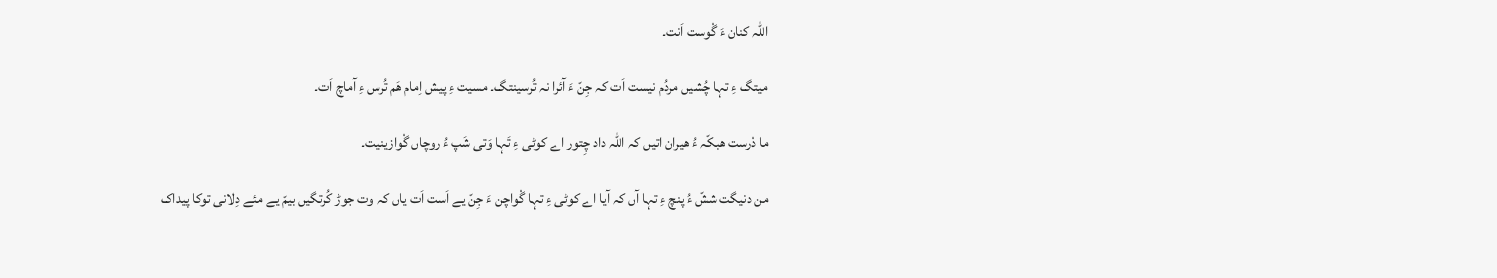اللہ کنان ءَ گْوست اَنت۔

میتگ ءِ تہا چُشیں مردُم نیست اَت کہ جِنّ ءَ آئرا نہ تُرسینتگ۔ مسیت ءِ پیش اِمام ھَم تُرس ءِ آماچ اَت۔

ما دْرست ھبکّہ ءُ ھیران اتیں کہ اللہ داد چِتور اے کوٹی ءِ تَہا وَتی شَپ ءُ روچاں گْوازینیت۔

من دنیگت ششّ ءُ پنچ ءِ تہا آں کہ آیا اے کوٹی ءِ تہا گْواچن ءَ جِنّ یے اَست اَت یاں کہ وت جوڑ کُرتگیں بیمّ یے مئے دِلانی توکا پیداک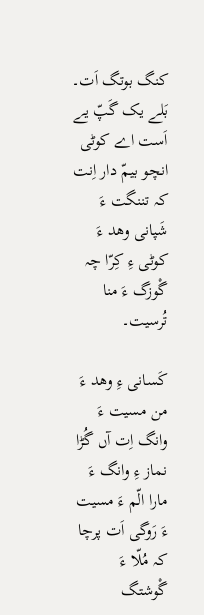کنگ بوتگ اَت۔ بَلے یک گَپّ یے اَست اے کوٹی انچو بیمّ دار اِنت کہ تننگت ءَ شَپانی وھد ءَ کوٹی ءِ کِرّا چہ گْوزگ ءَ منا تُرسیت۔

کَسانی ءِ وھد ءَ من مسیت ءَ وانگ اِت آں گُڑا نماز ءِ وانگ ءَ مارا الّم ءَ مسیت ءَ رَوگی اَت پرچا کہ مُلّا ءَ گْوشتگ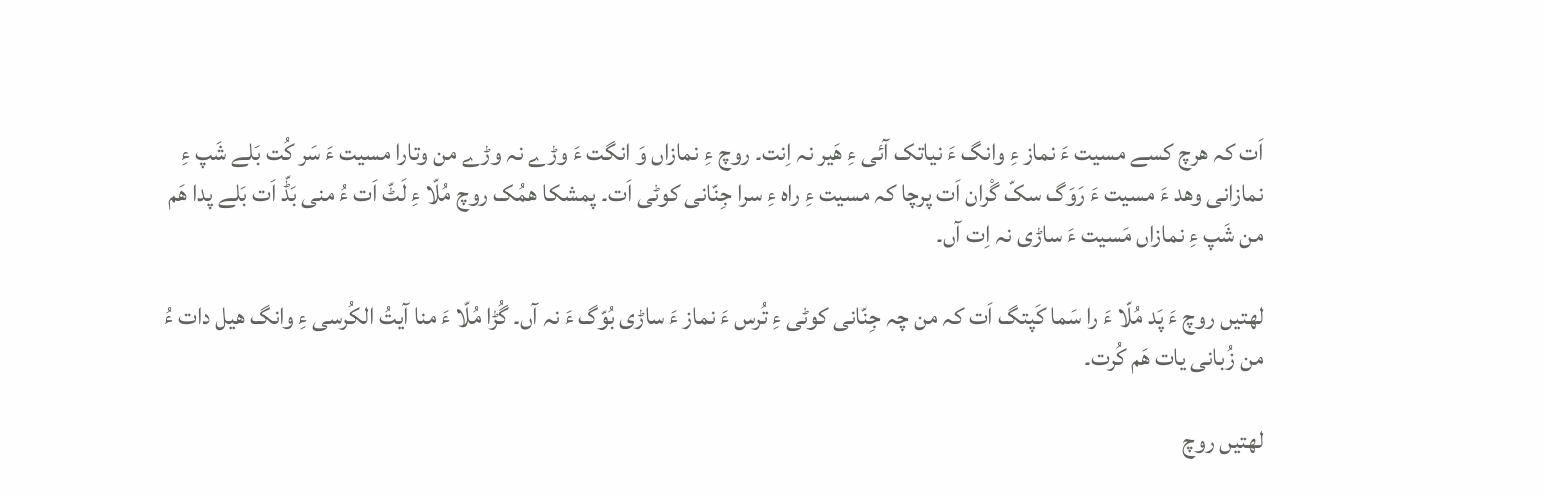اَت کہ ھرچ کسے مسیت ءَ نماز ءِ وانگ ءَ نیاتک آئی ءِ ھَیر نہ اِنت۔ روچ ءِ نمازاں وَ انگت ءَ وڑے نہ وڑے من وتارا مسیت ءَ سَر کُت بَلے شَپ ءِ نمازانی وھد ءَ مسیت ءَ رَوَگ سکّ گْران اَت پرچا کہ مسیت ءِ راہ ءِ سرا جِنّانی کوٹی اَت۔ پمشکا ھمُک روچ مُلّا ءِ لَٹّ اَت ءُ منی بَڈّ اَت بَلے پدا ھَم من شَپ ءِ نمازاں مَسیت ءَ ساڑی نہ اِت آں۔

لھتیں روچ ءَ پَد مُلّا ءَ را سَما کَپتگ اَت کہ من چہ جِنّانی کوٹی ءِ تُرس ءَ نماز ءَ ساڑی بُوّگ ءَ نہ آں۔ گُڑا مُلّا ءَ منا آیتُ الکُرسی ءِ وانگ ھیل دات ءُ من زُبانی یات ھَم کُرت۔

لھتیں روچ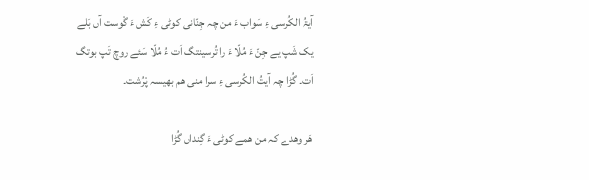آیۃُ الکُرسی ءِ سَواب ءَ من چہ جِنّانی کوٹی ءِ کَش ءَ گْوست آں بَلے یک شَپ یے جِنّ ءَ مُلّا ءَ را تُرسینتگ اَت ءُ مُلّا سَئے روچ تَپ بوتگ اَت۔ گُڑا چہ آیتُ الکُرسی ءِ سرا منی ھم بھیسہ پْرُشت۔

ھَر وھدے کہ من ھمے کوٹی ءَ گِنداں گُڑا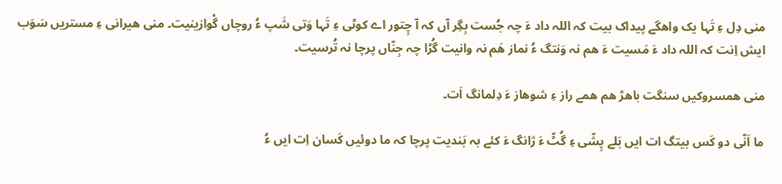منی دِل ءِ تَہا یک واھگے پیداک بیت کہ اللہ داد ءَ چہ جُست بِگِر آں کہ آ چِتور اے کوٹی ءِ تَہا وَتی شَپ ءُ روچاں گْوازینیت۔ منی ھیرانی ءِ مستریں سَوَب ایش اِنت کہ اللہ داد ءَ مَسیت ءَ ھم نہ وَنتگ ءُ نماز ھَم نہ وانیت گُڑا چہ جِنّاں پرچا نہ تُرسیت۔

منی ھمسروکیں سنگت باھڑ ھم ھمے راز ءِ شوھاز ءَ دِلمانگ اَت۔

ما اَنّی دو کَس بیتگ ات ایں بَلے پِشّی ءِ گُٹّ ءَ ژانگ ءَ کئے بہ بَندیت پرچا کہ ما دوئیں کَسان اِت ایں ءُ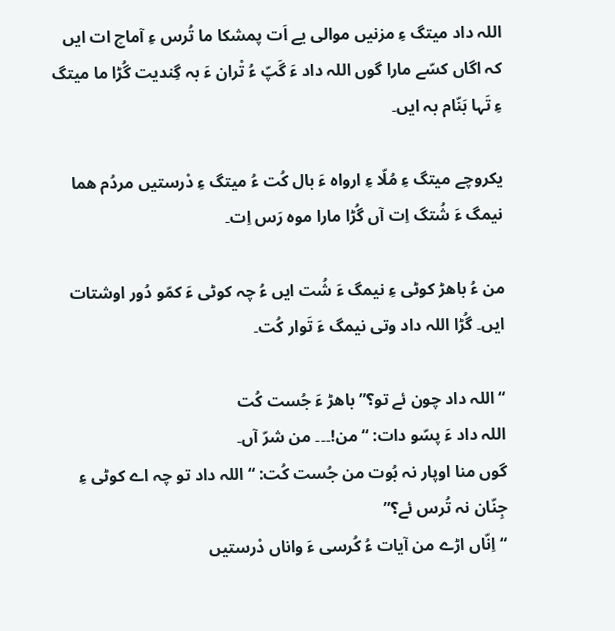اللہ داد میتگ ءِ مزنیں موالی یے اَت پمشکا ما تُرس ءِ آماچ ات ایں کہ اگاں کسّے مارا گوں اللہ داد ءَ گَپّ ءُ تْران ءَ بہ گِندیت گُڑا ما میتگ ءِ تَہا بَنّام بہ ایں۔

یکروچے میتگ ءِ مُلّا ءِ ارواہ ءَ بال کُت ءُ میتگ ءِ دْرستیں مردُم ھما نیمگ ءَ شُتگ اِت آں گُڑا مارا موہ رَس اِت۔

من ءُ باھڑ کوٹی ءِ نیمگ ءَ شُت ایں ءُ چہ کوٹی ءَ کمّو دُور اوشتات ایں۔ گُڑا اللہ داد وتی نیمگ ءَ تَوار کُت۔

“اللہ داد چون ئے تو؟” باھڑ ءَ جُست کُت
اللہ داد ءَ پسّو دات: “من!۔۔۔ من شرّ آں۔
گوں منا اوپار نہ بُوت من جُست کُت: “اللہ داد تو چہ اے کوٹی ءِ جِنّان نہ تُرس ئے؟”
“اِنّاں اڑے من آیات ءُ کُرسی ءَ واناں دْرستیں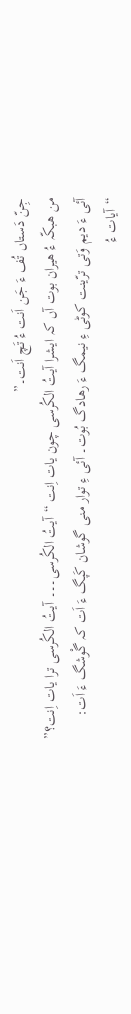جِنّ دَستاں تُف ءَ جَن اَنت ءُ تَچ اَنت۔”
من ھبکّہ ءُ ھیران بوت آں کہ ایشرا آیتُ الکُرسی چون یات اِنت “آیتُ الکُرسی۔۔۔ آیتُ الکُرسی ترا یات اِنت؟”
آئی ءَ دیم وَتی ترّینت کوٹی ءِ نیمگ ءَ رھادگ بُوت۔ آئی ءِ توار منی گوشان کَپگ ءَ اَت کہ گْوشگ ءَ اَت:
“آیات ءُ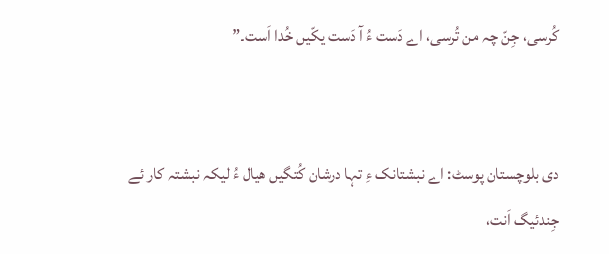کُرسی، جِنّ چہ من تُرسی، اے دَست ءُ آ دَست یکّیں خُدا اَست۔”


دی بلوچستان پوسٹ: اے نبشتانک ءِ تہا درشان کُتگیں ھیال ءُ لیکہ نبشتہ کار ئے جِندئیگ اَنت،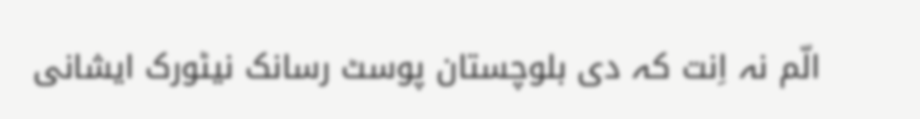الّم نہ اِنت کہ دی بلوچستان پوسٹ رسانک نیٹورک ایشانی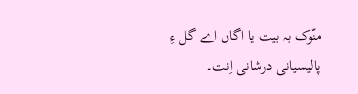منّوک بہ بیت یا اگاں اے گل ءِ پالیسیانی درشانی اِنت۔